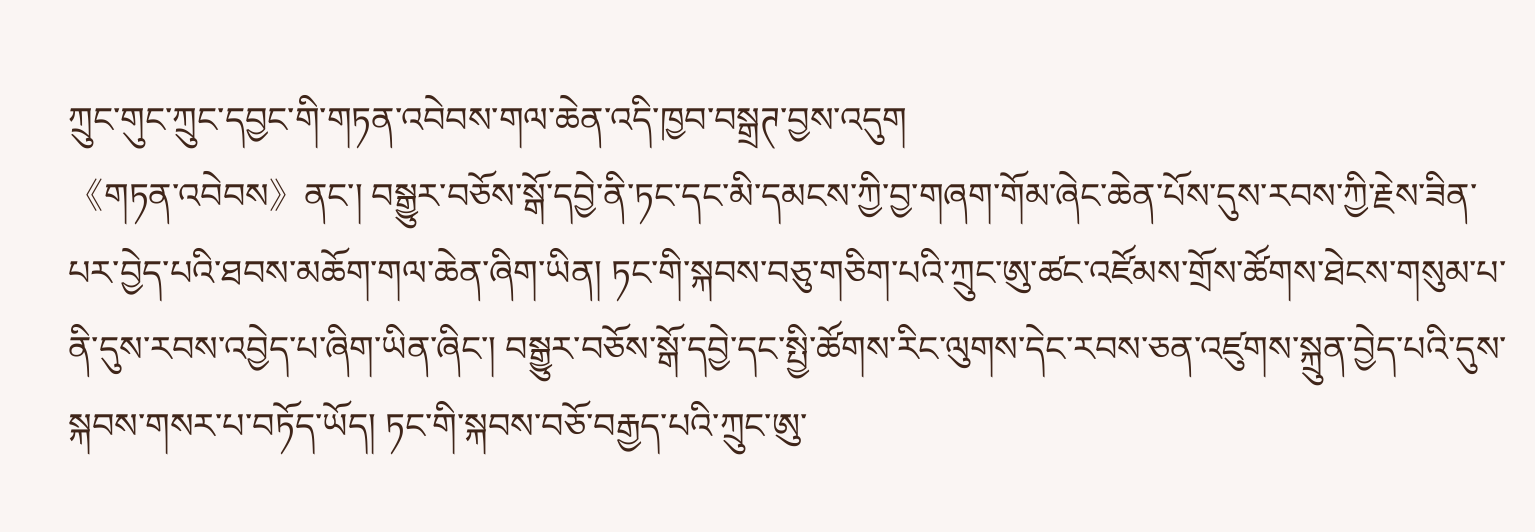ཀྲུང་གུང་ཀྲུང་དབྱང་གི་གཏན་འབེབས་གལ་ཆེན་འདི་ཁྱབ་བསྒྲཊ་བྱས་འདུག
《གཏན་འབེབས》ནང་། བསྒྱུར་བཅོས་སྒོ་དབྱེ་ནི་ཏང་དང་མི་དམངས་ཀྱི་བྱ་གཞག་གོམ་ཞེང་ཆེན་པོས་དུས་རབས་ཀྱི་རྗེས་ཟིན་པར་བྱེད་པའི་ཐབས་མཆོག་གལ་ཆེན་ཞིག་ཡིན། ཏང་གི་སྐབས་བཅུ་གཅིག་པའི་ཀྲུང་ཨུ་ཚང་འཛོམས་གྲོས་ཚོགས་ཐེངས་གསུམ་པ་ནི་དུས་རབས་འབྱེད་པ་ཞིག་ཡིན་ཞིང་། བསྒྱུར་བཅོས་སྒོ་དབྱེ་དང་སྤྱི་ཚོགས་རིང་ལུགས་དེང་རབས་ཅན་འཛུགས་སྐྲུན་བྱེད་པའི་དུས་སྐབས་གསར་པ་བཏོད་ཡོད། ཏང་གི་སྐབས་བཅོ་བརྒྱད་པའི་ཀྲུང་ཨུ་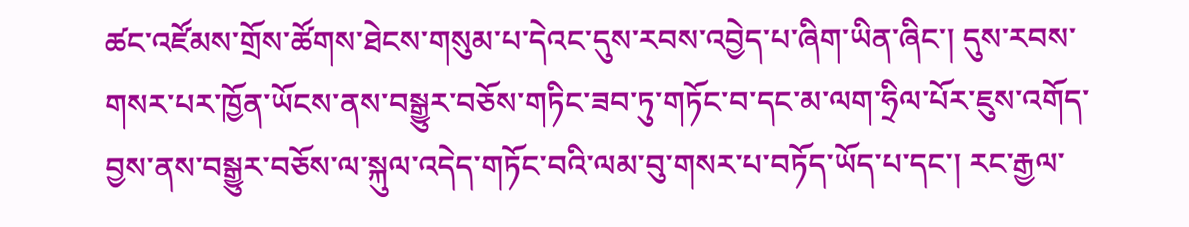ཚང་འཛོམས་གྲོས་ཚོགས་ཐེངས་གསུམ་པ་དེའང་དུས་རབས་འབྱེད་པ་ཞིག་ཡིན་ཞིང་། དུས་རབས་གསར་པར་ཁྱོན་ཡོངས་ནས་བསྒྱུར་བཅོས་གཏིང་ཟབ་ཏུ་གཏོང་བ་དང་མ་ལག་ཧྲིལ་པོར་ཇུས་འགོད་བྱས་ནས་བསྒྱུར་བཅོས་ལ་སྐུལ་འདེད་གཏོང་བའི་ལམ་བུ་གསར་པ་བཏོད་ཡོད་པ་དང་། རང་རྒྱལ་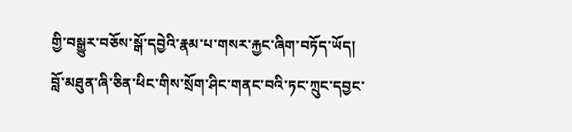གྱི་བསྒྱུར་བཅོས་སྒོ་དབྱེའི་རྣམ་པ་གསར་རྐྱང་ཞིག་བཏོད་ཡོད།
བློ་མཐུན་ཞི་ཅིན་ཕིང་གིས་སྲོག་ཤིང་གནང་བའི་ཏང་ཀྲུང་དབྱང་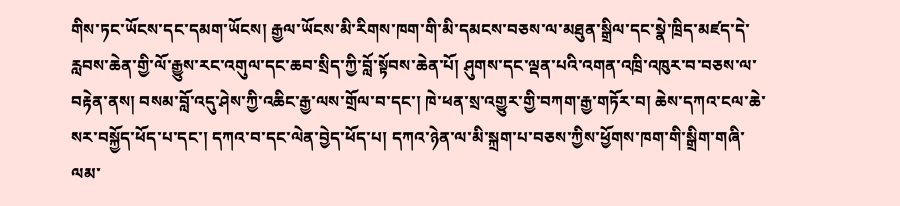གིས་ཏང་ཡོངས་དང་དམག་ཡོངས། རྒྱལ་ཡོངས་མི་རིགས་ཁག་གི་མི་དམངས་བཅས་ལ་མཐུན་སྒྲིལ་དང་སྣེ་ཁྲིད་མཛད་དེ་རླབས་ཆེན་གྱི་ལོ་རྒྱུས་རང་འགུལ་དང་ཆབ་སྲིད་ཀྱི་བློ་སྟོབས་ཆེན་པོ། ཤུགས་དང་ལྡན་པའི་འགན་འཁྲི་འཁུར་བ་བཅས་ལ་བརྟེན་ནས། བསམ་བློ་འདུ་ཤེས་ཀྱི་འཆིང་རྒྱ་ལས་གྲོལ་བ་དང་། ཁེ་ཕན་སྲ་འགྱུར་གྱི་བཀག་རྒྱ་གཏོར་བ། ཆེས་དཀའ་ངལ་ཆེ་སར་བསྐྱོད་ཕོད་པ་དང་། དཀའ་བ་དང་ལེན་བྱེད་ཕོད་པ། དཀའ་ཉེན་ལ་མི་སྐྲག་པ་བཅས་ཀྱིས་ཕྱོགས་ཁག་གི་སྒྲིག་གཞི་ལམ་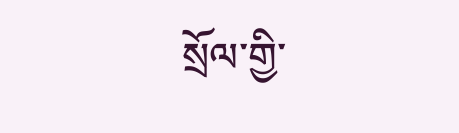སྲོལ་གྱི་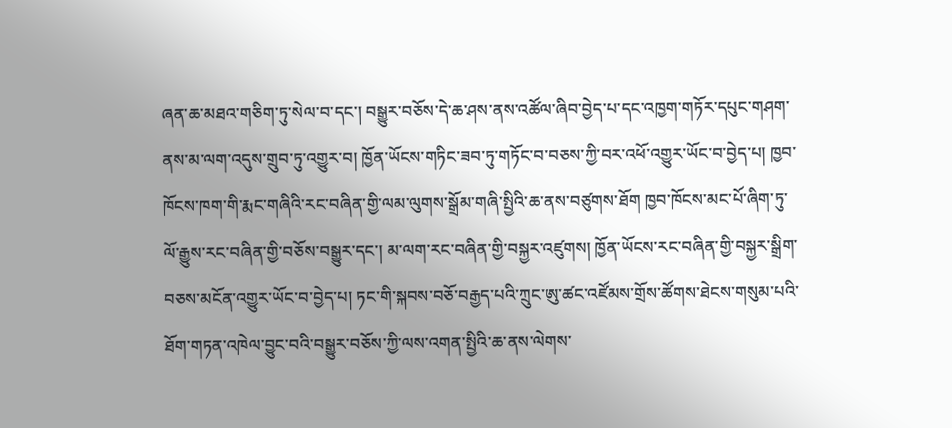ཞན་ཆ་མཐའ་གཅིག་ཏུ་སེལ་བ་དང་། བསྒྱུར་བཅོས་དེ་ཆ་ཤས་ནས་འཚོལ་ཞིབ་བྱེད་པ་དང་འཁྱག་གཏོར་དཔུང་གཤག་ནས་མ་ལག་འདུས་གྲུབ་ཏུ་འགྱུར་བ། ཁྱོན་ཡོངས་གཏིང་ཟབ་ཏུ་གཏོང་བ་བཅས་ཀྱི་བར་འཕོ་འགྱུར་ཡོང་བ་བྱེད་པ། ཁྱབ་ཁོངས་ཁག་གི་རྨང་གཞིའི་རང་བཞིན་གྱི་ལམ་ལུགས་སྒྲོམ་གཞི་སྤྱིའི་ཆ་ནས་བཙུགས་ཐོག ཁྱབ་ཁོངས་མང་པོ་ཞིག་ཏུ་ལོ་རྒྱུས་རང་བཞིན་གྱི་བཅོས་བསྒྱུར་དང་། མ་ལག་རང་བཞིན་གྱི་བསྐྱར་འཛུགས། ཁྱོན་ཡོངས་རང་བཞིན་གྱི་བསྐྱར་སྒྲིག་བཅས་མངོན་འགྱུར་ཡོང་བ་བྱེད་པ། ཏང་གི་སྐབས་བཅོ་བརྒྱད་པའི་ཀྲུང་ཨུ་ཚང་འཛོམས་གྲོས་ཚོགས་ཐེངས་གསུམ་པའི་ཐོག་གཏན་འཁེལ་བྱུང་བའི་བསྒྱུར་བཅོས་ཀྱི་ལས་འགན་སྤྱིའི་ཆ་ནས་ལེགས་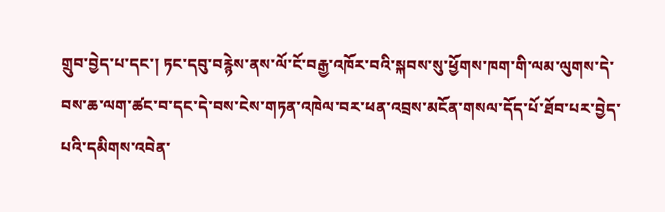གྲུབ་བྱེད་པ་དང་། ཏང་དབུ་བརྙེས་ནས་ལོ་ངོ་བརྒྱ་འཁོར་བའི་སྐབས་སུ་ཕྱོགས་ཁག་གི་ལམ་ལུགས་དེ་བས་ཆ་ལག་ཚང་བ་དང་དེ་བས་ངེས་གཏན་འཁེལ་བར་ཕན་འབྲས་མངོན་གསལ་དོད་པོ་ཐོབ་པར་བྱེད་པའི་དམིགས་འབེན་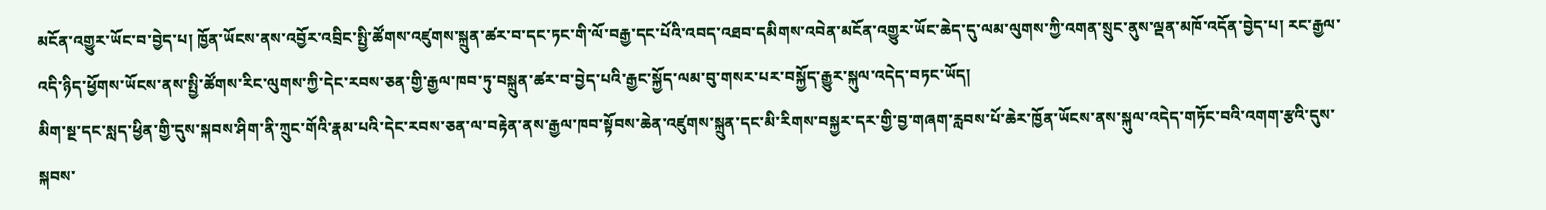མངོན་འགྱུར་ཡོང་བ་བྱེད་པ། ཁྱོན་ཡོངས་ནས་འབྱོར་འབྲིང་སྤྱི་ཚོགས་འཛུགས་སྐྲུན་ཚར་བ་དང་ཏང་གི་ལོ་བརྒྱ་དང་པོའི་འབད་འཐབ་དམིགས་འབེན་མངོན་འགྱུར་ཡོང་ཆེད་དུ་ལམ་ལུགས་ཀྱི་འགན་སྲུང་ནུས་ལྡན་མཁོ་འདོན་བྱེད་པ། རང་རྒྱལ་འདི་ཉིད་ཕྱོགས་ཡོངས་ནས་སྤྱི་ཚོགས་རིང་ལུགས་ཀྱི་དེང་རབས་ཅན་གྱི་རྒྱལ་ཁབ་ཏུ་བསྐྲུན་ཚར་བ་བྱེད་པའི་རྒྱང་སྐྱོད་ལམ་བུ་གསར་པར་བསྐྱོད་རྒྱུར་སྐུལ་འདེད་བཏང་ཡོད།
མིག་སྔ་དང་སླད་ཕྱིན་གྱི་དུས་སྐབས་ཤིག་ནི་ཀྲུང་གོའི་རྣམ་པའི་དེང་རབས་ཅན་ལ་བརྟེན་ནས་རྒྱལ་ཁབ་སྟོབས་ཆེན་འཛུགས་སྐྲུན་དང་མི་རིགས་བསྐྱར་དར་གྱི་བྱ་གཞག་རླབས་པོ་ཆེར་ཁྱོན་ཡོངས་ནས་སྐུལ་འདེད་གཏོང་བའི་འགག་རྩའི་དུས་སྐབས་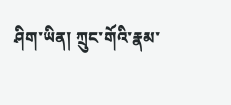ཤིག་ཡིན། ཀྲུང་གོའི་རྣམ་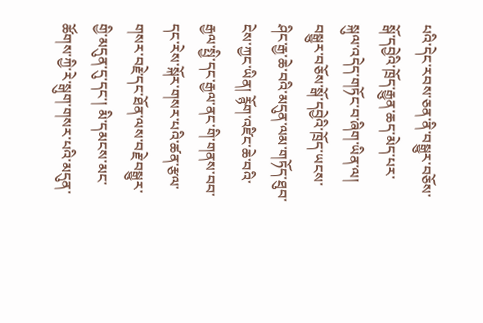པའི་དེང་རབས་ཅན་ནི་བསྒྱུར་བཅོས་སྒོ་དབྱེའི་ཁྲོད་རྒྱུན་ཆད་མེད་པར་སྐུལ་འདེད་གཏོང་བ་ཞིག་ཡིན་ལ། བསྒྱུར་བཅོས་སྒོ་དབྱེའི་ཁྲོད་ཡངས་ཤིང་རྒྱ་ཆེ་བའི་མདུན་ལམ་གཏོད་ཐུབ་ངེས་ཀྱང་ཡིན། རྙོག་འཛིང་ཆེ་བའི་རྒྱལ་སྤྱི་དང་རྒྱལ་ནང་གི་གནས་བབ་དང་རེས་སྐོར་གསར་པའི་ཚན་རྩལ་གསར་བརྗེ་དང་ཐོན་ལས་བརྗེ་བསྒྱུར་གྱི་མདུན་དུ་དང་། མི་དམངས་མང་ཚོགས་ཀྱི་རེ་སྒུག་གསར་པའི་མདུན་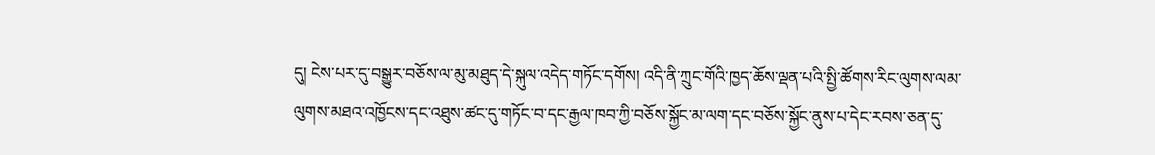དུ། ངེས་པར་དུ་བསྒྱུར་བཅོས་ལ་མུ་མཐུད་དེ་སྐུལ་འདེད་གཏོང་དགོས། འདི་ནི་ཀྲུང་གོའི་ཁྱད་ཆོས་ལྡན་པའི་སྤྱི་ཚོགས་རིང་ལུགས་ལམ་ལུགས་མཐའ་འཁྱོངས་དང་འཐུས་ཚང་དུ་གཏོང་བ་དང་རྒྱལ་ཁབ་ཀྱི་བཅོས་སྐྱོང་མ་ལག་དང་བཅོས་སྐྱོང་ནུས་པ་དེང་རབས་ཅན་དུ་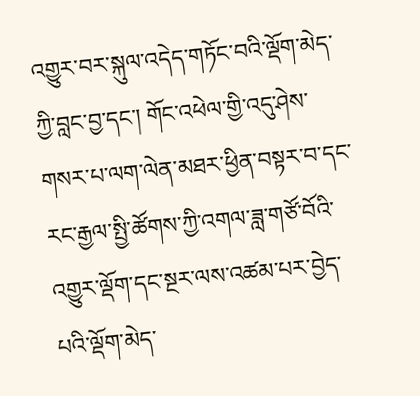འགྱུར་བར་སྐུལ་འདེད་གཏོང་བའི་ལྡོག་མེད་ཀྱི་བླང་བྱ་དང་། གོང་འཕེལ་གྱི་འདུ་ཤེས་གསར་པ་ལག་ལེན་མཐར་ཕྱིན་བསྟར་བ་དང་རང་རྒྱལ་སྤྱི་ཚོགས་ཀྱི་འགལ་ཟླ་གཙོ་བོའི་འགྱུར་ལྡོག་དང་སྔར་ལས་འཚམ་པར་བྱེད་པའི་ལྡོག་མེད་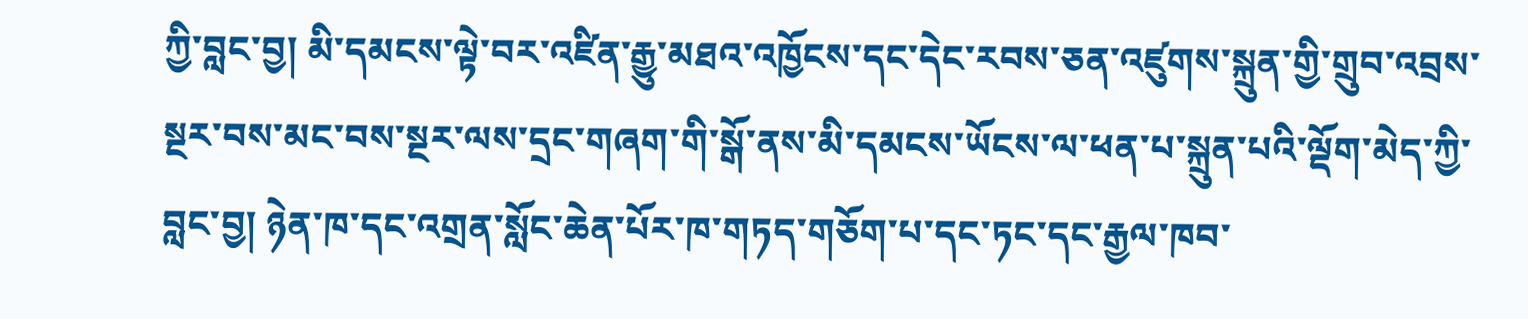ཀྱི་བླང་བྱ། མི་དམངས་ལྟེ་བར་འཛིན་རྒྱུ་མཐའ་འཁྱོངས་དང་དེང་རབས་ཅན་འཛུགས་སྐྲུན་གྱི་གྲུབ་འབྲས་སྔར་བས་མང་བས་སྔར་ལས་དྲང་གཞག་གི་སྒོ་ནས་མི་དམངས་ཡོངས་ལ་ཕན་པ་སྐྲུན་པའི་ལྡོག་མེད་ཀྱི་བླང་བྱ། ཉེན་ཁ་དང་འགྲན་སློང་ཆེན་པོར་ཁ་གཏད་གཅོག་པ་དང་ཏང་དང་རྒྱལ་ཁབ་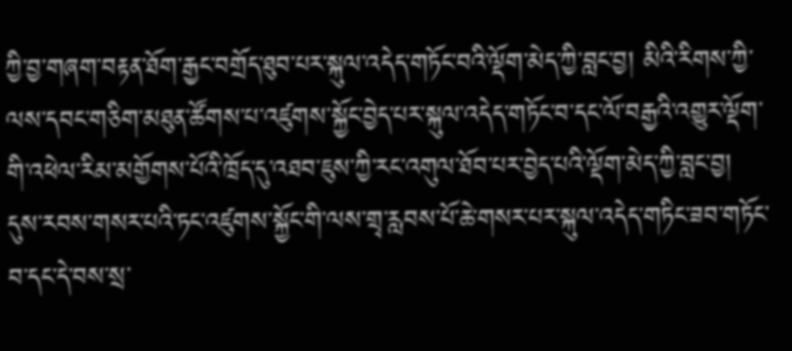ཀྱི་བྱ་གཞག་བརྟན་ཐོག་རྒྱང་བགྲོད་ཐུབ་པར་སྐུལ་འདེད་གཏོང་བའི་ལྡོག་མེད་ཀྱི་བླང་བྱ། མིའི་རིགས་ཀྱི་ལས་དབང་གཅིག་མཐུན་ཚོགས་པ་འཛུགས་སྐྱོང་བྱེད་པར་སྐུལ་འདེད་གཏོང་བ་དང་ལོ་བརྒྱའི་འགྱུར་ལྡོག་གི་འཕེལ་རིམ་མགྱོགས་པོའི་ཁྲོད་དུ་འཐབ་ཇུས་ཀྱི་རང་འགུལ་ཐོབ་པར་བྱེད་པའི་ལྡོག་མེད་ཀྱི་བླང་བྱ། དུས་རབས་གསར་པའི་ཏང་འཛུགས་སྐྱོང་གི་ལས་གྲྭ་རླབས་པོ་ཆེ་གསར་པར་སྐུལ་འདེད་གཏིང་ཟབ་གཏོང་བ་དང་དེ་བས་སྲ་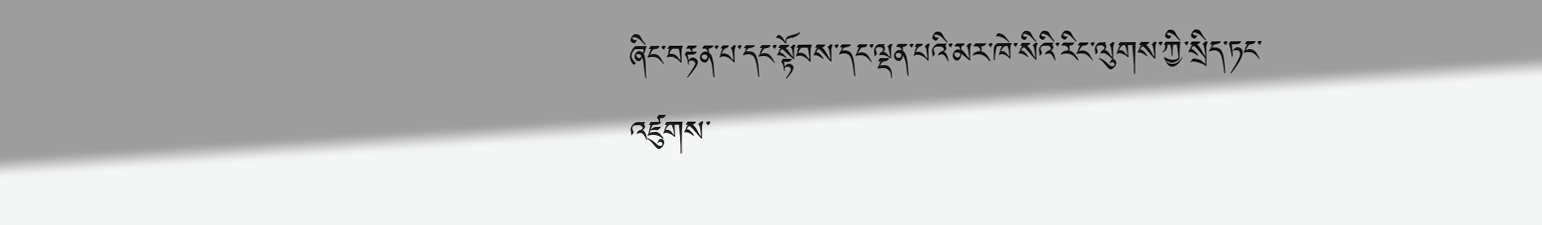ཞིང་བརྟན་པ་དང་སྟོབས་དང་ལྡན་པའི་མར་ཁེ་སིའི་རིང་ལུགས་ཀྱི་སྲིད་ཏང་འཛུགས་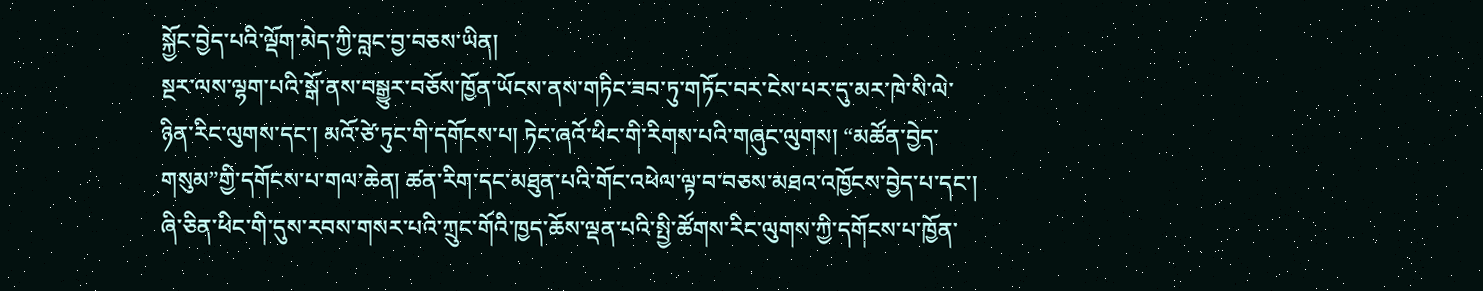སྐྱོང་བྱེད་པའི་ལྡོག་མེད་ཀྱི་བླང་བྱ་བཅས་ཡིན།
སྔར་ལས་ལྷག་པའི་སྒོ་ནས་བསྒྱུར་བཅོས་ཁྱོན་ཡོངས་ནས་གཏིང་ཟབ་ཏུ་གཏོང་བར་ངེས་པར་དུ་མར་ཁེ་སི་ལེ་ཉིན་རིང་ལུགས་དང་། མའོ་ཙེ་ཏུང་གི་དགོངས་པ། ཏེང་ཞའོ་ཕིང་གི་རིགས་པའི་གཞུང་ལུགས། “མཚོན་བྱེད་གསུམ”གྱི་དགོངས་པ་གལ་ཆེན། ཚན་རིག་དང་མཐུན་པའི་གོང་འཕེལ་ལྟ་བ་བཅས་མཐའ་འཁྱོངས་བྱེད་པ་དང་། ཞི་ཅིན་ཕིང་གི་དུས་རབས་གསར་པའི་ཀྲུང་གོའི་ཁྱད་ཆོས་ལྡན་པའི་སྤྱི་ཚོགས་རིང་ལུགས་ཀྱི་དགོངས་པ་ཁྱོན་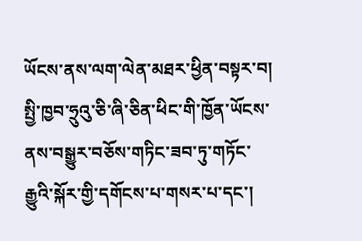ཡོངས་ནས་ལག་ལེན་མཐར་ཕྱིན་བསྟར་བ། སྤྱི་ཁྱབ་ཧྲུའུ་ཅི་ཞི་ཅིན་ཕིང་གི་ཁྱོན་ཡོངས་ནས་བསྒྱུར་བཅོས་གཏིང་ཟབ་ཏུ་གཏོང་རྒྱུའི་སྐོར་གྱི་དགོངས་པ་གསར་པ་དང་།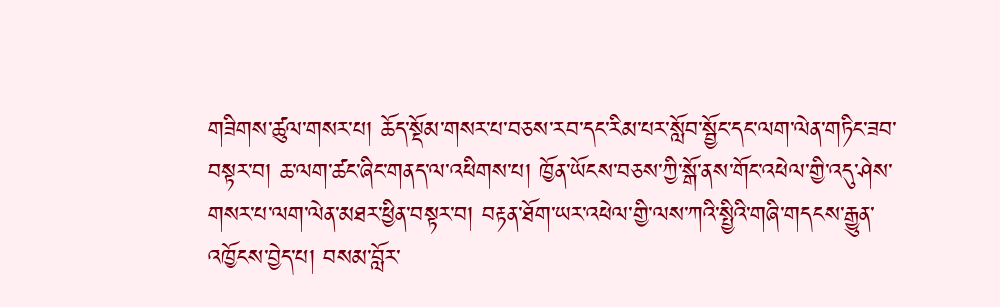གཟིགས་ཚུལ་གསར་པ། ཆོད་སྡོམ་གསར་པ་བཅས་རབ་དང་རིམ་པར་སློབ་སྦྱོང་དང་ལག་ལེན་གཏིང་ཟབ་བསྟར་བ། ཆ་ལག་ཚང་ཞིང་གནད་ལ་འཕིགས་པ། ཁྱོན་ཡོངས་བཅས་ཀྱི་སྒོ་ནས་གོང་འཕེལ་གྱི་འདུ་ཤེས་གསར་པ་ལག་ལེན་མཐར་ཕྱིན་བསྟར་བ། བརྟན་ཐོག་ཡར་འཕེལ་གྱི་ལས་ཀའི་སྤྱིའི་གཞི་གདངས་རྒྱུན་འཁྱོངས་བྱེད་པ། བསམ་བློར་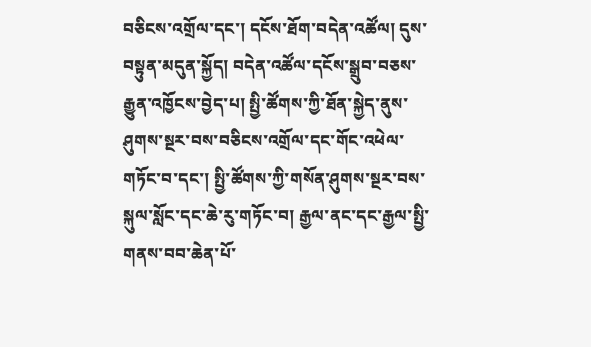བཅིངས་འགྲོལ་དང་། དངོས་ཐོག་བདེན་འཚོལ། དུས་བསྟུན་མདུན་སྐྱོད། བདེན་འཚོལ་དངོས་སྒྲུབ་བཅས་རྒྱུན་འཁྱོངས་བྱེད་པ། སྤྱི་ཚོགས་ཀྱི་ཐོན་སྐྱེད་ནུས་ཤུགས་སྔར་བས་བཅིངས་འགྲོལ་དང་གོང་འཕེལ་གཏོང་བ་དང་། སྤྱི་ཚོགས་ཀྱི་གསོན་ཤུགས་སྔར་བས་སྐུལ་སློང་དང་ཆེ་རུ་གཏོང་བ། རྒྱལ་ནང་དང་རྒྱལ་སྤྱི་གནས་བབ་ཆེན་པོ་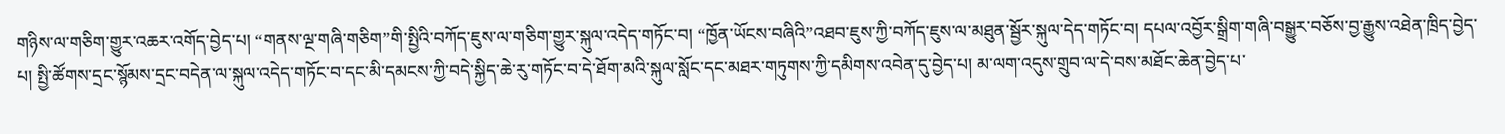གཉིས་ལ་གཅིག་གྱུར་འཆར་འགོད་བྱེད་པ། “གནས་ལྔ་གཞི་གཅིག”གི་སྤྱིའི་བཀོད་ཇུས་ལ་གཅིག་གྱུར་སྐུལ་འདེད་གཏོང་བ། “ཁྱོན་ཡོངས་བཞིའི”འཐབ་ཇུས་ཀྱི་བཀོད་ཇུས་ལ་མཐུན་སྦྱོར་སྐུལ་དེད་གཏོང་བ། དཔལ་འབྱོར་སྒྲིག་གཞི་བསྒྱུར་བཅོས་བྱ་རྒྱུས་འཐེན་ཁྲིད་བྱེད་པ། སྤྱི་ཚོགས་དྲང་སྙོམས་དྲང་བདེན་ལ་སྐུལ་འདེད་གཏོང་བ་དང་མི་དམངས་ཀྱི་བདེ་སྐྱིད་ཆེ་རུ་གཏོང་བ་དེ་ཐོག་མའི་སྐུལ་སློང་དང་མཐར་གཏུགས་ཀྱི་དམིགས་འབེན་དུ་བྱེད་པ། མ་ལག་འདུས་གྲུབ་ལ་དེ་བས་མཐོང་ཆེན་བྱེད་པ་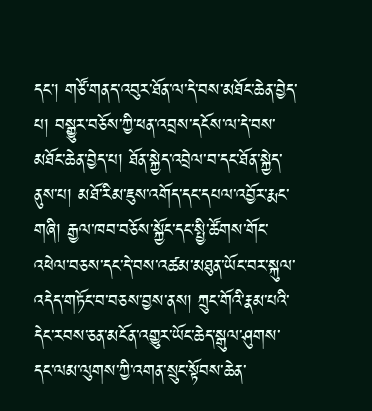དང་། གཙོ་གནད་འབུར་ཐོན་ལ་དེ་བས་མཐོང་ཆེན་བྱེད་པ། བསྒྱུར་བཅོས་ཀྱི་ཕན་འབྲས་དངོས་ལ་དེ་བས་མཐོང་ཆེན་བྱེད་པ། ཐོན་སྐྱེད་འབྲེལ་བ་དང་ཐོན་སྐྱེད་ནུས་པ། མཐོ་རིམ་ཇུས་འགོད་དང་དཔལ་འབྱོར་རྨང་གཞི། རྒྱལ་ཁབ་བཅོས་སྐྱོང་དང་སྤྱི་ཚོགས་གོང་འཕེལ་བཅས་དང་དེ་བས་འཚམ་མཐུན་ཡོང་བར་སྐུལ་འདེད་གཏོང་བ་བཅས་བྱས་ནས། ཀྲུང་གོའི་རྣམ་པའི་དེང་རབས་ཅན་མངོན་འགྱུར་ཡོང་ཆེད་སྒུལ་ཤུགས་དང་ལམ་ལུགས་ཀྱི་འགན་སྲུང་སྟོབས་ཆེན་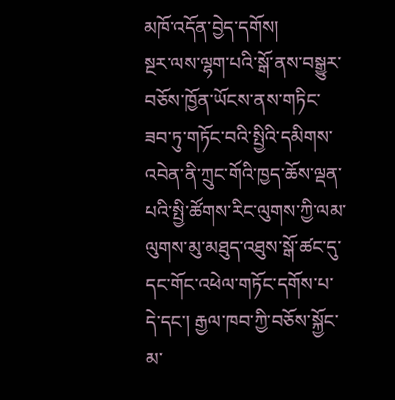མཁོ་འདོན་བྱེད་དགོས།
སྔར་ལས་ལྷག་པའི་སྒོ་ནས་བསྒྱུར་བཅོས་ཁྱོན་ཡོངས་ནས་གཏིང་ཟབ་ཏུ་གཏོང་བའི་སྤྱིའི་དམིགས་འབེན་ནི་ཀྲུང་གོའི་ཁྱད་ཆོས་ལྡན་པའི་སྤྱི་ཚོགས་རིང་ལུགས་ཀྱི་ལམ་ལུགས་མུ་མཐུད་འཐུས་སྒོ་ཚང་དུ་དང་གོང་འཕེལ་གཏོང་དགོས་པ་དེ་དང་། རྒྱལ་ཁབ་ཀྱི་བཅོས་སྐྱོང་མ་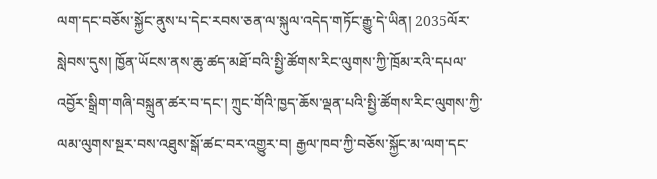ལག་དང་བཅོས་སྐྱོང་ནུས་པ་དེང་རབས་ཅན་ལ་སྐུལ་འདེད་གཏོང་རྒྱུ་དེ་ཡིན། 2035ལོར་སླེབས་དུས། ཁྱོན་ཡོངས་ནས་ཆུ་ཚད་མཐོ་བའི་སྤྱི་ཚོགས་རིང་ལུགས་ཀྱི་ཁྲོམ་རའི་དཔལ་འབྱོར་སྒྲིག་གཞི་བསྐྲུན་ཚར་བ་དང་། ཀྲུང་གོའི་ཁྱད་ཆོས་ལྡན་པའི་སྤྱི་ཚོགས་རིང་ལུགས་ཀྱི་ལམ་ལུགས་སྔར་བས་འཐུས་སྒོ་ཚང་བར་འགྱུར་བ། རྒྱལ་ཁབ་ཀྱི་བཅོས་སྐྱོང་མ་ལག་དང་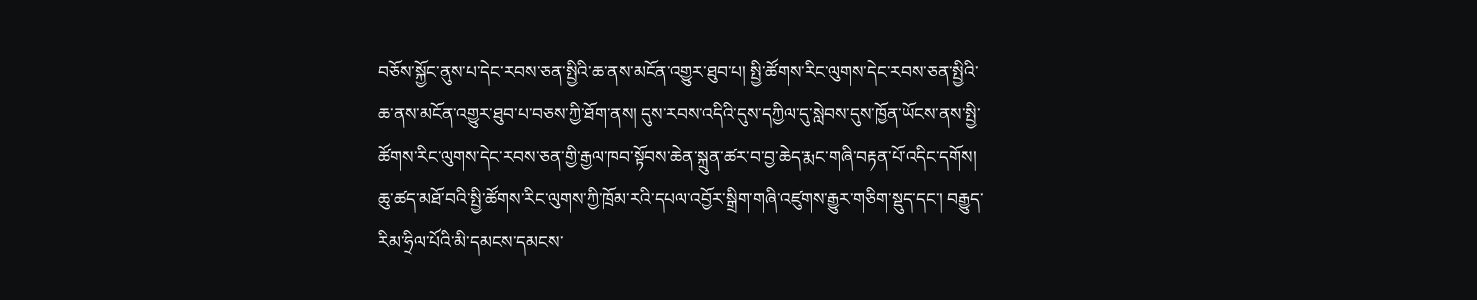བཅོས་སྐྱོང་ནུས་པ་དེང་རབས་ཅན་སྤྱིའི་ཆ་ནས་མངོན་འགྱུར་ཐུབ་པ། སྤྱི་ཚོགས་རིང་ལུགས་དེང་རབས་ཅན་སྤྱིའི་ཆ་ནས་མངོན་འགྱུར་ཐུབ་པ་བཅས་ཀྱི་ཐོག་ནས། དུས་རབས་འདིའི་དུས་དཀྱིལ་དུ་སླེབས་དུས་ཁྱོན་ཡོངས་ནས་སྤྱི་ཚོགས་རིང་ལུགས་དེང་རབས་ཅན་གྱི་རྒྱལ་ཁབ་སྟོབས་ཆེན་སྐྲུན་ཚར་བ་བྱ་ཆེད་རྨང་གཞི་བརྟན་པོ་འདིང་དགོས། ཆུ་ཚད་མཐོ་བའི་སྤྱི་ཚོགས་རིང་ལུགས་ཀྱི་ཁྲོམ་རའི་དཔལ་འབྱོར་སྒྲིག་གཞི་འཛུགས་རྒྱུར་གཅིག་སྡུད་དང་། བརྒྱུད་རིམ་ཧྲིལ་པོའི་མི་དམངས་དམངས་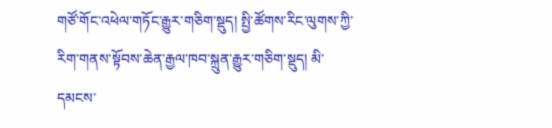གཙོ་གོང་འཕེལ་གཏོང་རྒྱུར་གཅིག་སྡུད། སྤྱི་ཚོགས་རིང་ལུགས་ཀྱི་རིག་གནས་སྟོབས་ཆེན་རྒྱལ་ཁབ་སྐྲུན་རྒྱུར་གཅིག་སྡུད། མི་དམངས་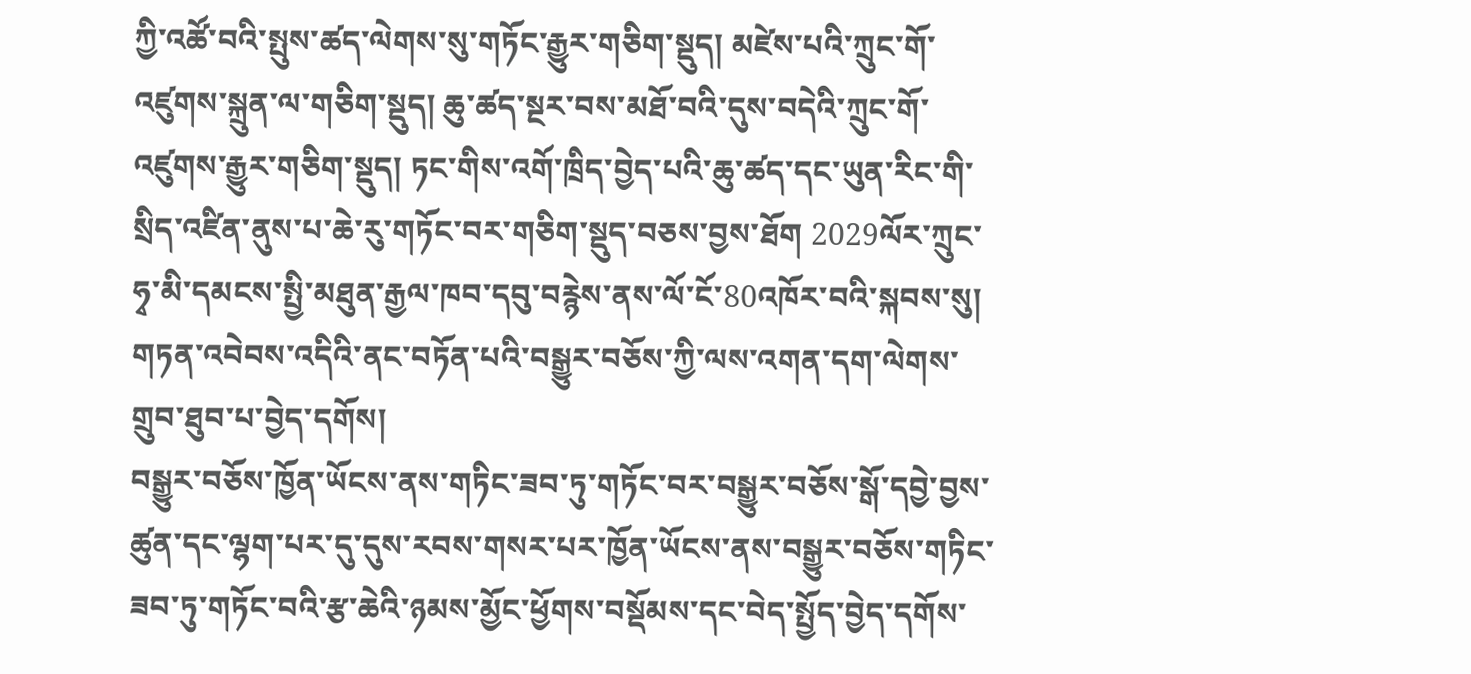ཀྱི་འཚོ་བའི་སྤུས་ཚད་ལེགས་སུ་གཏོང་རྒྱུར་གཅིག་སྡུད། མཛེས་པའི་ཀྲུང་གོ་འཛུགས་སྐྲུན་ལ་གཅིག་སྡུད། ཆུ་ཚད་སྔར་བས་མཐོ་བའི་དུས་བདེའི་ཀྲུང་གོ་འཛུགས་རྒྱུར་གཅིག་སྡུད། ཏང་གིས་འགོ་ཁྲིད་བྱེད་པའི་ཆུ་ཚད་དང་ཡུན་རིང་གི་སྲིད་འཛིན་ནུས་པ་ཆེ་རུ་གཏོང་བར་གཅིག་སྡུད་བཅས་བྱས་ཐོག 2029ལོར་ཀྲུང་ཧྭ་མི་དམངས་སྤྱི་མཐུན་རྒྱལ་ཁབ་དབུ་བརྙེས་ནས་ལོ་ངོ་80འཁོར་བའི་སྐབས་སུ། གཏན་འབེབས་འདིའི་ནང་བཏོན་པའི་བསྒྱུར་བཅོས་ཀྱི་ལས་འགན་དག་ལེགས་གྲུབ་ཐུབ་པ་བྱེད་དགོས།
བསྒྱུར་བཅོས་ཁྱོན་ཡོངས་ནས་གཏིང་ཟབ་ཏུ་གཏོང་བར་བསྒྱུར་བཅོས་སྒོ་དབྱེ་བྱས་ཚུན་དང་ལྷག་པར་དུ་དུས་རབས་གསར་པར་ཁྱོན་ཡོངས་ནས་བསྒྱུར་བཅོས་གཏིང་ཟབ་ཏུ་གཏོང་བའི་རྩ་ཆེའི་ཉམས་མྱོང་ཕྱོགས་བསྡོམས་དང་བེད་སྤྱོད་བྱེད་དགོས་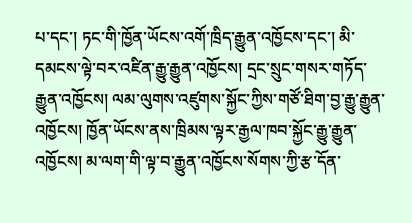པ་དང་། ཏང་གི་ཁྱོན་ཡོངས་འགོ་ཁྲིད་རྒྱུན་འཁྱོངས་དང་། མི་དམངས་ལྟེ་བར་འཛིན་རྒྱུ་རྒྱུན་འཁྱོངས། དྲང་སྲུང་གསར་གཏོད་རྒྱུན་འཁྱོངས། ལམ་ལུགས་འཛུགས་སྐྱོང་ཀྱིས་གཙོ་ཐིག་བྱ་རྒྱུ་རྒྱུན་འཁྱོངས། ཁྱོན་ཡོངས་ནས་ཁྲིམས་ལྟར་རྒྱལ་ཁབ་སྐྱོང་རྒྱུ་རྒྱུན་འཁྱོངས། མ་ལག་གི་ལྟ་བ་རྒྱུན་འཁྱོངས་སོགས་ཀྱི་རྩ་དོན་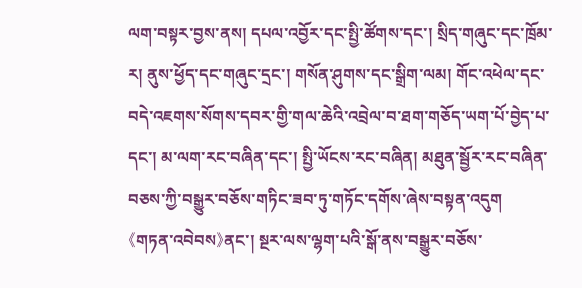ལག་བསྟར་བྱས་ནས། དཔལ་འབྱོར་དང་སྤྱི་ཚོགས་དང་། སྲིད་གཞུང་དང་ཁྲོམ་ར། ནུས་ཕྱོད་དང་གཞུང་དྲང་། གསོན་ཤུགས་དང་སྒྲིག་ལམ། གོང་འཕེལ་དང་བདེ་འཇགས་སོགས་དབར་གྱི་གལ་ཆེའི་འབྲེལ་བ་ཐག་གཅོད་ཡག་པོ་བྱེད་པ་དང་། མ་ལག་རང་བཞིན་དང་། སྤྱི་ཡོངས་རང་བཞིན། མཐུན་སྦྱོར་རང་བཞིན་བཅས་ཀྱི་བསྒྱུར་བཅོས་གཏིང་ཟབ་ཏུ་གཏོང་དགོས་ཞེས་བསྟན་འདུག
《གཏན་འབེབས》ནང་། སྔར་ལས་ལྷག་པའི་སྒོ་ནས་བསྒྱུར་བཅོས་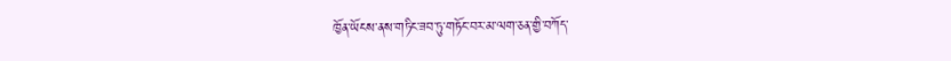ཁྱོན་ཡོངས་ནས་གཏིང་ཟབ་ཏུ་གཏོང་བར་མ་ལག་ཅན་གྱི་བཀོད་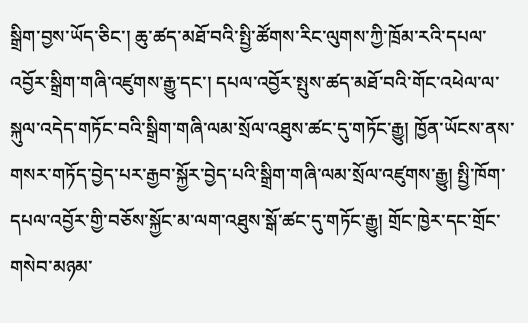སྒྲིག་བྱས་ཡོད་ཅིང་། ཆུ་ཚད་མཐོ་བའི་སྤྱི་ཚོགས་རིང་ལུགས་ཀྱི་ཁྲོམ་རའི་དཔལ་འབྱོར་སྒྲིག་གཞི་འཛུགས་རྒྱུ་དང་། དཔལ་འབྱོར་སྤུས་ཚད་མཐོ་བའི་གོང་འཕེལ་ལ་སྐུལ་འདེད་གཏོང་བའི་སྒྲིག་གཞི་ལམ་སྲོལ་འཐུས་ཚང་དུ་གཏོང་རྒྱུ། ཁྱོན་ཡོངས་ནས་གསར་གཏོད་བྱེད་པར་རྒྱབ་སྐྱོར་བྱེད་པའི་སྒྲིག་གཞི་ལམ་སྲོལ་འཛུགས་རྒྱུ། སྤྱི་ཁོག་དཔལ་འབྱོར་གྱི་བཅོས་སྐྱོང་མ་ལག་འཐུས་སྒོ་ཚང་དུ་གཏོང་རྒྱུ། གྲོང་ཁྱེར་དང་གྲོང་གསེབ་མཉམ་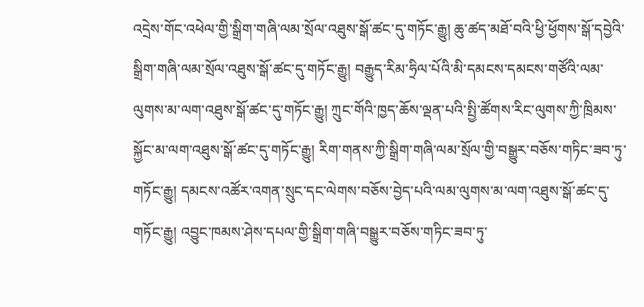འདྲེས་གོང་འཕེལ་གྱི་སྒྲིག་གཞི་ལམ་སྲོལ་འཐུས་སྒོ་ཚང་དུ་གཏོང་རྒྱུ། ཆུ་ཚད་མཐོ་བའི་ཕྱི་ཕྱོགས་སྒོ་དབྱེའི་སྒྲིག་གཞི་ལམ་སྲོལ་འཐུས་སྒོ་ཚང་དུ་གཏོང་རྒྱུ། བརྒྱུད་རིམ་ཧྲིལ་པོའི་མི་དམངས་དམངས་གཙོའི་ལམ་ལུགས་མ་ལག་འཐུས་སྒོ་ཚང་དུ་གཏོང་རྒྱུ། ཀྲུང་གོའི་ཁྱད་ཆོས་ལྡན་པའི་སྤྱི་ཚོགས་རིང་ལུགས་ཀྱི་ཁྲིམས་སྐྱོང་མ་ལག་འཐུས་སྒོ་ཚང་དུ་གཏོང་རྒྱུ། རིག་གནས་ཀྱི་སྒྲིག་གཞི་ལམ་སྲོལ་གྱི་བསྒྱུར་བཅོས་གཏིང་ཟབ་ཏུ་གཏོང་རྒྱུ། དམངས་འཚོར་འགན་སྲུང་དང་ལེགས་བཅོས་བྱེད་པའི་ལམ་ལུགས་མ་ལག་འཐུས་སྒོ་ཚང་དུ་གཏོང་རྒྱུ། འབྱུང་ཁམས་ཤེས་དཔལ་གྱི་སྒྲིག་གཞི་བསྒྱུར་བཅོས་གཏིང་ཟབ་ཏུ་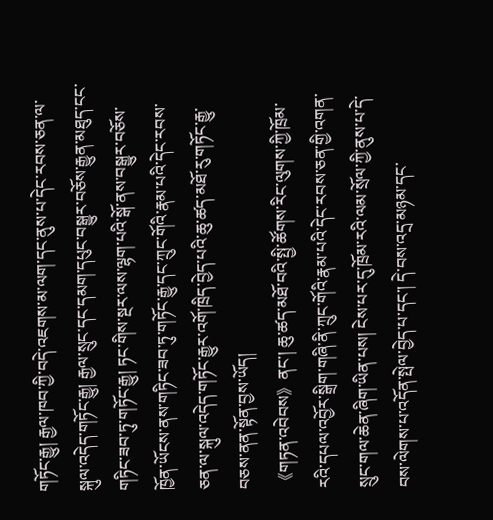གཏོང་རྒྱུ། རྒྱལ་ཁབ་ཀྱི་བདེ་འཇགས་མ་ལག་དང་ནུས་པ་དེང་རབས་ཅན་ལ་སྐུལ་འདེད་གཏོང་རྒྱུ། རྒྱལ་སྲུང་དང་དམག་དཔུང་བསྒྱུར་བཅོས་རྒྱུན་མཐུད་ངང་གཏིང་ཟབ་ཏུ་གཏོང་རྒྱུ། ཏང་གིས་སྔར་ལས་ལྷག་པའི་སྒོ་ནས་བསྒྱུར་བཅོས་ཁྱོན་ཡོངས་ནས་གཏིང་ཟབ་ཏུ་གཏོང་རྒྱུ་དང་ཀྲུང་གོའི་རྣམ་པའི་དེང་རབས་ཅན་ལ་སྐུལ་འདེད་གཏོང་རྒྱུར་འགོ་ཁྲིད་བྱེད་པའི་ཆུ་ཚད་མཐོ་རུ་གཏོང་རྒྱུ་བཅས་ནན་སྟོན་བྱས་ཡོད།
《གཏན་འབེབས》ནང་། ཆུ་ཚད་མཐོ་བའི་སྤྱི་ཚོགས་རིང་ལུགས་ཀྱི་ཁྲོམ་རའི་དཔལ་འབྱོར་སྒྲིག་གཞི་ནི་ཀྲུང་གོའི་རྣམ་པའི་དེང་རབས་ཅན་གྱི་འགན་སྲུང་གལ་ཆེན་ཞིག་ཡིན་པས། ངེས་པར་དུ་ཁྲོམ་རའི་ལམ་སྲོལ་ཀྱི་ནུས་པ་དེ་བས་ལེགས་པ་འདོན་སྤེལ་བྱེད་པ་དང་། དེ་བས་འདྲ་མཉམ་དང་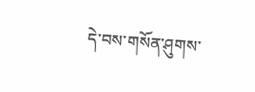དེ་བས་གསོན་ཤུགས་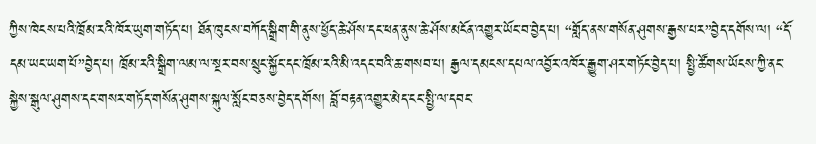ཀྱིས་ཁེངས་པའི་ཁྲོམ་རའི་ཁོར་ཡུག་གཏོད་པ། ཐོན་ཁུངས་བཀོད་སྒྲིག་གི་ནུས་ཕྱོད་ཆེ་ཤོས་དང་ཕན་ནུས་ཆེ་ཤོས་མངོན་འགྱུར་ཡོང་བ་བྱེད་པ། “གློད་ནས་གསོན་ཤུགས་རྒྱས་པར”བྱེད་དགོས་ལ། “དོ་དམ་ཡང་ཡག་པོ”བྱེད་པ། ཁྲོམ་རའི་སྒྲིག་ལམ་ལ་སྔར་བས་སྲུང་སྐྱོང་དང་ཁྲོམ་རའི་མི་འདང་བའི་ཆ་གསབ་པ། རྒྱལ་དམངས་དཔལ་འབྱོར་འཁོར་རྒྱུག་ཤར་གཏོང་བྱེད་པ། སྤྱི་ཚོགས་ཡོངས་ཀྱི་ནང་སྐྱེས་སྒུལ་ཤུགས་དང་གསར་གཏོད་གསོན་ཤུགས་སྐུལ་སློང་བཅས་བྱེད་དགོས། བློ་བརྟན་འགྱུར་མེད་ངང་སྤྱི་ལ་དབང་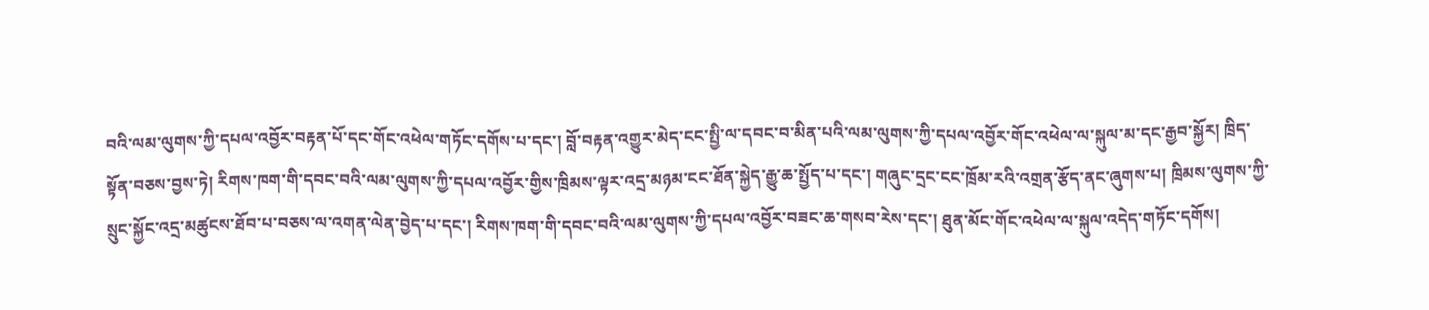བའི་ལམ་ལུགས་ཀྱི་དཔལ་འབྱོར་བརྟན་པོ་དང་གོང་འཕེལ་གཏོང་དགོས་པ་དང་། བློ་བརྟན་འགྱུར་མེད་ངང་སྤྱི་ལ་དབང་བ་མིན་པའི་ལམ་ལུགས་ཀྱི་དཔལ་འབྱོར་གོང་འཕེལ་ལ་སྐུལ་མ་དང་རྒྱབ་སྐྱོར། ཁྲིད་སྟོན་བཅས་བྱས་ཏེ། རིགས་ཁག་གི་དབང་བའི་ལམ་ལུགས་ཀྱི་དཔལ་འབྱོར་གྱིས་ཁྲིམས་ལྟར་འདྲ་མཉམ་ངང་ཐོན་སྐྱེད་རྒྱུ་ཆ་སྤྱོད་པ་དང་། གཞུང་དྲང་ངང་ཁྲོམ་རའི་འགྲན་རྩོད་ནང་ཞུགས་པ། ཁྲིམས་ལུགས་ཀྱི་སྲུང་སྐྱོང་འདྲ་མཚུངས་ཐོབ་པ་བཅས་ལ་འགན་ལེན་བྱེད་པ་དང་། རིགས་ཁག་གི་དབང་བའི་ལམ་ལུགས་ཀྱི་དཔལ་འབྱོར་བཟང་ཆ་གསབ་རེས་དང་། ཐུན་མོང་གོང་འཕེལ་ལ་སྐུལ་འདེད་གཏོང་དགོས།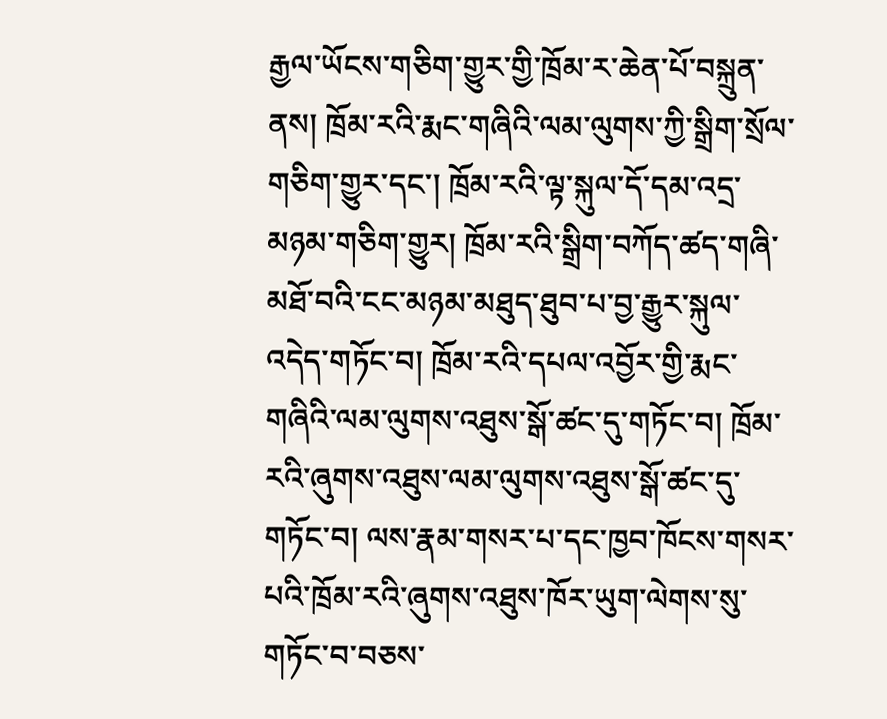རྒྱལ་ཡོངས་གཅིག་གྱུར་གྱི་ཁྲོམ་ར་ཆེན་པོ་བསྐྲུན་ནས། ཁྲོམ་རའི་རྨང་གཞིའི་ལམ་ལུགས་ཀྱི་སྒྲིག་སྲོལ་གཅིག་གྱུར་དང་། ཁྲོམ་རའི་ལྟ་སྐུལ་དོ་དམ་འདྲ་མཉམ་གཅིག་གྱུར། ཁྲོམ་རའི་སྒྲིག་བཀོད་ཚད་གཞི་མཐོ་བའི་ངང་མཉམ་མཐུད་ཐུབ་པ་བྱ་རྒྱུར་སྐུལ་འདེད་གཏོང་བ། ཁྲོམ་རའི་དཔལ་འབྱོར་གྱི་རྨང་གཞིའི་ལམ་ལུགས་འཐུས་སྒོ་ཚང་དུ་གཏོང་བ། ཁྲོམ་རའི་ཞུགས་འཐུས་ལམ་ལུགས་འཐུས་སྒོ་ཚང་དུ་གཏོང་བ། ལས་རྣམ་གསར་པ་དང་ཁྱབ་ཁོངས་གསར་པའི་ཁྲོམ་རའི་ཞུགས་འཐུས་ཁོར་ཡུག་ལེགས་སུ་གཏོང་བ་བཅས་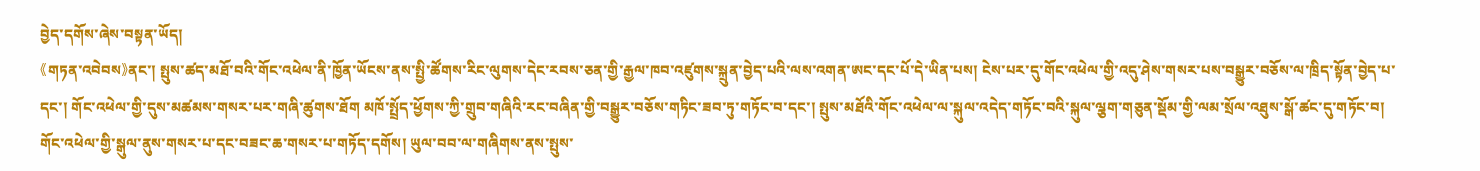བྱེད་དགོས་ཞེས་བསྟན་ཡོད།
《གཏན་འབེབས》ནང་། སྤུས་ཚད་མཐོ་བའི་གོང་འཕེལ་ནི་ཁྱོན་ཡོངས་ནས་སྤྱི་ཚོགས་རིང་ལུགས་དེང་རབས་ཅན་གྱི་རྒྱལ་ཁབ་འཛུགས་སྐྲུན་བྱེད་པའི་ལས་འགན་ཨང་དང་པོ་དེ་ཡིན་པས། ངེས་པར་དུ་གོང་འཕེལ་གྱི་འདུ་ཤེས་གསར་པས་བསྒྱུར་བཅོས་ལ་ཁྲིད་སྟོན་བྱེད་པ་དང་། གོང་འཕེལ་གྱི་དུས་མཚམས་གསར་པར་གཞི་ཚུགས་ཐོག མཁོ་སྤྲོད་ཕྱོགས་ཀྱི་གྲུབ་གཞིའི་རང་བཞིན་གྱི་བསྒྱུར་བཅོས་གཏིང་ཟབ་ཏུ་གཏོང་བ་དང་། སྤུས་མཐོའི་གོང་འཕེལ་ལ་སྐུལ་འདེད་གཏོང་བའི་སྐུལ་ལྕག་གཅུན་སྡོམ་གྱི་ལམ་སྲོལ་འཐུས་སྒོ་ཚང་དུ་གཏོང་བ། གོང་འཕེལ་གྱི་སྒུལ་ནུས་གསར་པ་དང་བཟང་ཆ་གསར་པ་གཏོད་དགོས། ཡུལ་བབ་ལ་གཞིགས་ནས་སྤུས་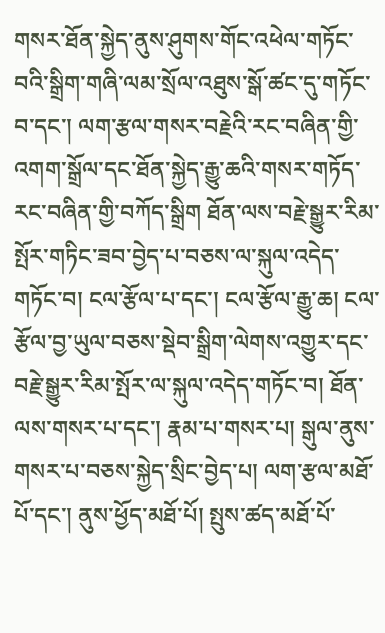གསར་ཐོན་སྐྱེད་ནུས་ཤུགས་གོང་འཕེལ་གཏོང་བའི་སྒྲིག་གཞི་ལམ་སྲོལ་འཐུས་སྒོ་ཚང་དུ་གཏོང་བ་དང་། ལག་རྩལ་གསར་བརྗེའི་རང་བཞིན་གྱི་འགག་སྒྲོལ་དང་ཐོན་སྐྱེད་རྒྱུ་ཆའི་གསར་གཏོད་རང་བཞིན་གྱི་བཀོད་སྒྲིག ཐོན་ལས་བརྗེ་སྒྱུར་རིམ་སྤོར་གཏིང་ཟབ་བྱེད་པ་བཅས་ལ་སྐུལ་འདེད་གཏོང་བ། ངལ་རྩོལ་པ་དང་། ངལ་རྩོལ་རྒྱུ་ཆ། ངལ་རྩོལ་བྱ་ཡུལ་བཅས་སྡེབ་སྒྲིག་ལེགས་འགྱུར་དང་བརྗེ་སྒྱུར་རིམ་སྤོར་ལ་སྐུལ་འདེད་གཏོང་བ། ཐོན་ལས་གསར་པ་དང་། རྣམ་པ་གསར་པ། སྒུལ་ནུས་གསར་པ་བཅས་སྐྱེད་སྲིང་བྱེད་པ། ལག་རྩལ་མཐོ་པོ་དང་། ནུས་ཕྱོད་མཐོ་པོ། སྤུས་ཚད་མཐོ་པོ་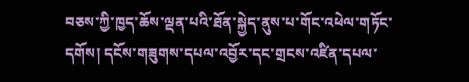བཅས་ཀྱི་ཁྱད་ཆོས་ལྡན་པའི་ཐོན་སྐྱེད་ནུས་པ་གོང་འཕེལ་གཏོང་དགོས། དངོས་གཟུགས་དཔལ་འབྱོར་དང་གྲངས་འཛིན་དཔལ་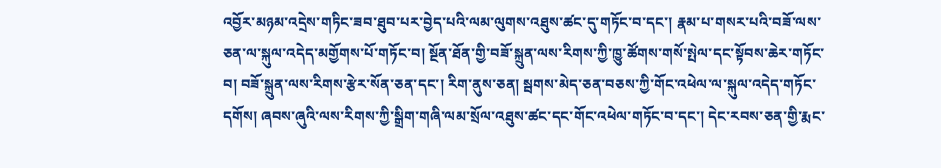འབྱོར་མཉམ་འདྲེས་གཏིང་ཟབ་ཐུབ་པར་བྱེད་པའི་ལམ་ལུགས་འཐུས་ཚང་དུ་གཏོང་བ་དང་། རྣམ་པ་གསར་པའི་བཟོ་ལས་ཅན་ལ་སྐུལ་འདེད་མགྱོགས་པོ་གཏོང་བ། སྔོན་ཐོན་གྱི་བཟོ་སྐྲུན་ལས་རིགས་ཀྱི་ཁྱུ་ཚོགས་གསོ་སྤེལ་དང་སྟོབས་ཆེར་གཏོང་བ། བཟོ་སྐྲུན་ལས་རིགས་རྩེར་སོན་ཅན་དང་། རིག་ནུས་ཅན། སྦགས་མེད་ཅན་བཅས་ཀྱི་གོང་འཕེལ་ལ་སྐུལ་འདེད་གཏོང་དགོས། ཞབས་ཞུའི་ལས་རིགས་ཀྱི་སྒྲིག་གཞི་ལམ་སྲོལ་འཐུས་ཚང་དང་གོང་འཕེལ་གཏོང་བ་དང་། དེང་རབས་ཅན་གྱི་རྨང་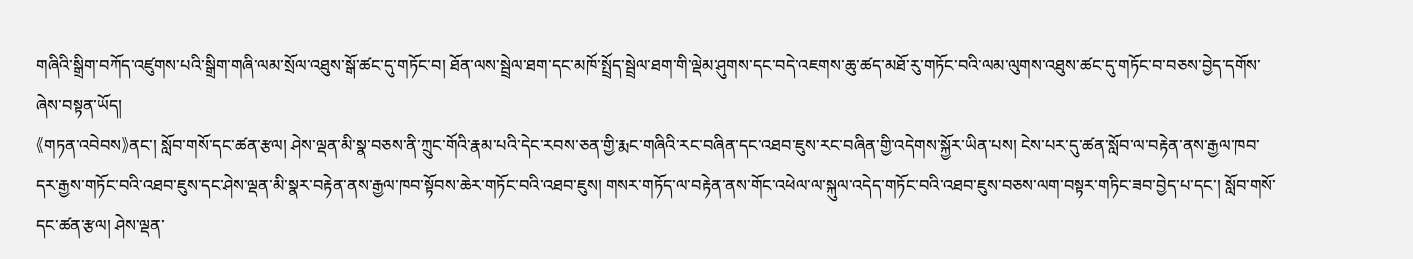གཞིའི་སྒྲིག་བཀོད་འཛུགས་པའི་སྒྲིག་གཞི་ལམ་སྲོལ་འཐུས་སྒོ་ཚང་དུ་གཏོང་བ། ཐོན་ལས་སྦྲེལ་ཐག་དང་མཁོ་སྤྲོད་སྦྲེལ་ཐག་གི་ལྡེམ་ཤུགས་དང་བདེ་འཇགས་ཆུ་ཚད་མཐོ་རུ་གཏོང་བའི་ལམ་ལུགས་འཐུས་ཚང་དུ་གཏོང་བ་བཅས་བྱེད་དགོས་ཞེས་བསྟན་ཡོད།
《གཏན་འབེབས》ནང་། སློབ་གསོ་དང་ཚན་རྩལ། ཤེས་ལྡན་མི་སྣ་བཅས་ནི་ཀྲུང་གོའི་རྣམ་པའི་དེང་རབས་ཅན་གྱི་རྨང་གཞིའི་རང་བཞིན་དང་འཐབ་ཇུས་རང་བཞིན་གྱི་འདེགས་སྐྱོར་ཡིན་པས། ངེས་པར་དུ་ཚན་སློབ་ལ་བརྟེན་ནས་རྒྱལ་ཁབ་དར་རྒྱས་གཏོང་བའི་འཐབ་ཇུས་དང་ཤེས་ལྡན་མི་སྣར་བརྟེན་ནས་རྒྱལ་ཁབ་སྟོབས་ཆེར་གཏོང་བའི་འཐབ་ཇུས། གསར་གཏོད་ལ་བརྟེན་ནས་གོང་འཕེལ་ལ་སྐུལ་འདེད་གཏོང་བའི་འཐབ་ཇུས་བཅས་ལག་བསྟར་གཏིང་ཟབ་བྱེད་པ་དང་། སློབ་གསོ་དང་ཚན་རྩལ། ཤེས་ལྡན་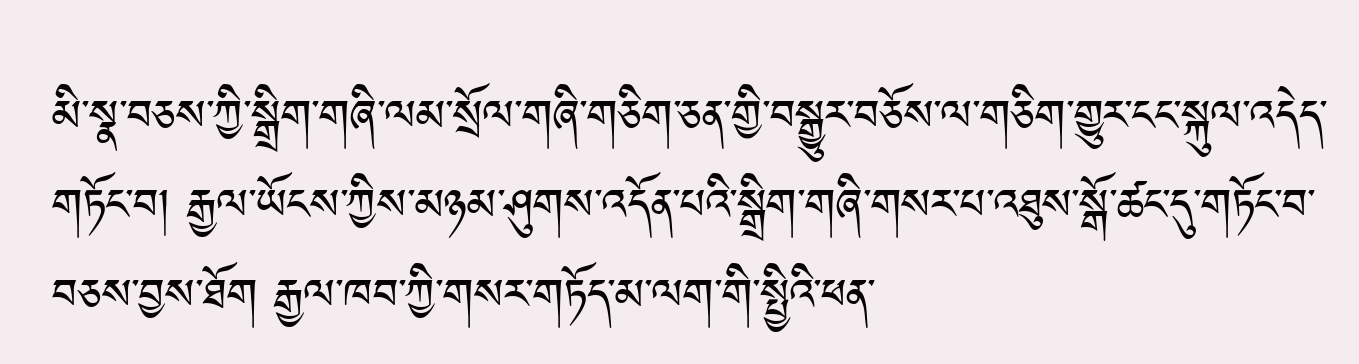མི་སྣ་བཅས་ཀྱི་སྒྲིག་གཞི་ལམ་སྲོལ་གཞི་གཅིག་ཅན་གྱི་བསྒྱུར་བཅོས་ལ་གཅིག་གྱུར་ངང་སྐུལ་འདེད་གཏོང་བ། རྒྱལ་ཡོངས་ཀྱིས་མཉམ་ཤུགས་འདོན་པའི་སྒྲིག་གཞི་གསར་པ་འཐུས་སྒོ་ཚང་དུ་གཏོང་བ་བཅས་བྱས་ཐོག རྒྱལ་ཁབ་ཀྱི་གསར་གཏོད་མ་ལག་གི་སྤྱིའི་ཕན་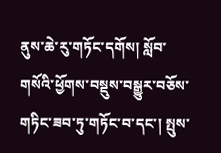ནུས་ཆེ་རུ་གཏོང་དགོས། སློབ་གསོའི་ཕྱོགས་བསྡུས་བསྒྱུར་བཅོས་གཏིང་ཟབ་ཏུ་གཏོང་བ་དང་། སྤུས་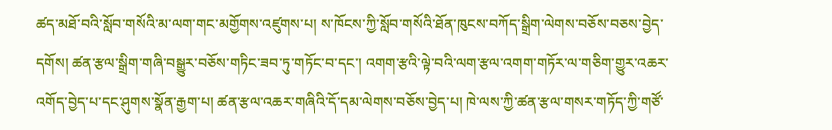ཚད་མཐོ་བའི་སློབ་གསོའི་མ་ལག་གང་མགྱོགས་འཛུགས་པ། ས་ཁོངས་ཀྱི་སློབ་གསོའི་ཐོན་ཁུངས་བཀོད་སྒྲིག་ལེགས་བཅོས་བཅས་བྱེད་དགོས། ཚན་རྩལ་སྒྲིག་གཞི་བསྒྱུར་བཅོས་གཏིང་ཟབ་ཏུ་གཏོང་བ་དང་། འགག་རྩའི་ལྟེ་བའི་ལག་རྩལ་འགག་གཏོར་ལ་གཅིག་གྱུར་འཆར་འགོད་བྱེད་པ་དང་ཤུགས་སྣོན་རྒྱག་པ། ཚན་རྩལ་འཆར་གཞིའི་དོ་དམ་ལེགས་བཅོས་བྱེད་པ། ཁེ་ལས་ཀྱི་ཚན་རྩལ་གསར་གཏོད་ཀྱི་གཙོ་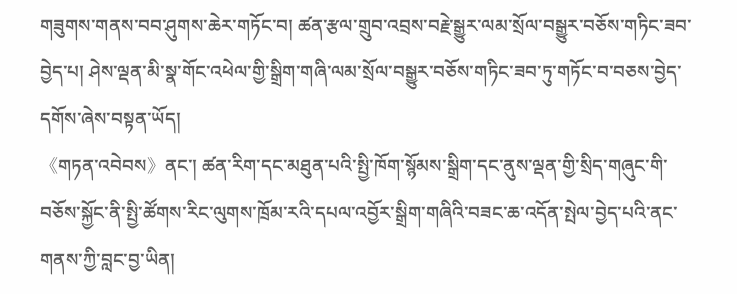གཟུགས་གནས་བབ་ཤུགས་ཆེར་གཏོང་བ། ཚན་རྩལ་གྲུབ་འབྲས་བརྗེ་སྒྱུར་ལམ་སྲོལ་བསྒྱུར་བཅོས་གཏིང་ཟབ་བྱེད་པ། ཤེས་ལྡན་མི་སྣ་གོང་འཕེལ་གྱི་སྒྲིག་གཞི་ལམ་སྲོལ་བསྒྱུར་བཅོས་གཏིང་ཟབ་ཏུ་གཏོང་བ་བཅས་བྱེད་དགོས་ཞེས་བསྟན་ཡོད།
《གཏན་འབེབས》ནང་། ཚན་རིག་དང་མཐུན་པའི་སྤྱི་ཁོག་སྙོམས་སྒྲིག་དང་ནུས་ལྡན་གྱི་སྲིད་གཞུང་གི་བཅོས་སྐྱོང་ནི་སྤྱི་ཚོགས་རིང་ལུགས་ཁྲོམ་རའི་དཔལ་འབྱོར་སྒྲིག་གཞིའི་བཟང་ཆ་འདོན་སྤེལ་བྱེད་པའི་ནང་གནས་ཀྱི་བླང་བྱ་ཡིན།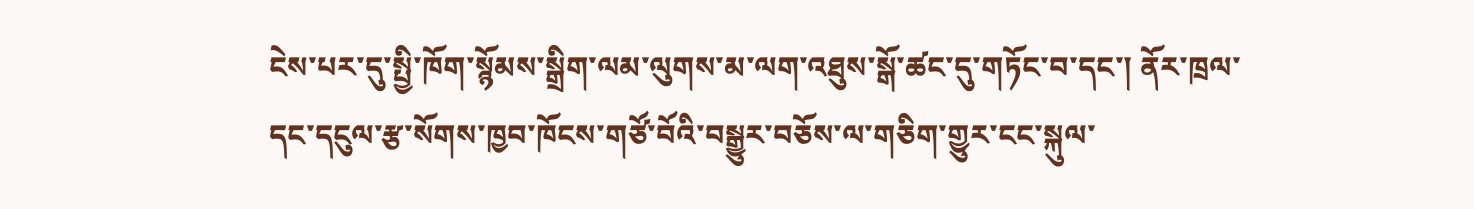ངེས་པར་དུ་སྤྱི་ཁོག་སྙོམས་སྒྲིག་ལམ་ལུགས་མ་ལག་འཐུས་སྒོ་ཚང་དུ་གཏོང་བ་དང་། ནོར་ཁྲལ་དང་དངུལ་རྩ་སོགས་ཁྱབ་ཁོངས་གཙོ་བོའི་བསྒྱུར་བཅོས་ལ་གཅིག་གྱུར་ངང་སྐུལ་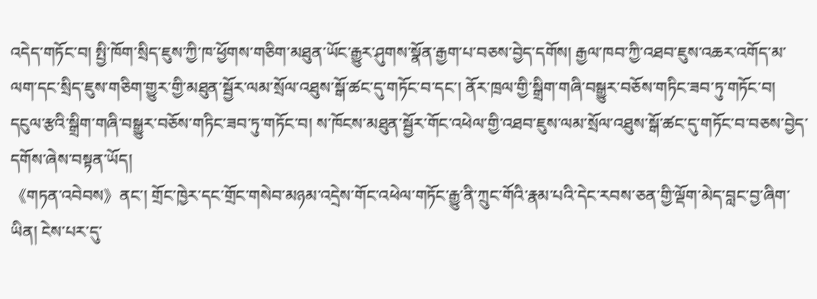འདེད་གཏོང་བ། སྤྱི་ཁོག་སྲིད་ཇུས་ཀྱི་ཁ་ཕྱོགས་གཅིག་མཐུན་ཡོང་རྒྱུར་ཤུགས་སྣོན་རྒྱག་པ་བཅས་བྱེད་དགོས། རྒྱལ་ཁབ་ཀྱི་འཐབ་ཇུས་འཆར་འགོད་མ་ལག་དང་སྲིད་ཇུས་གཅིག་གྱུར་གྱི་མཐུན་སྦྱོར་ལམ་སྲོལ་འཐུས་སྒོ་ཚང་དུ་གཏོང་བ་དང་། ནོར་ཁྲལ་གྱི་སྒྲིག་གཞི་བསྒྱུར་བཅོས་གཏིང་ཟབ་ཏུ་གཏོང་བ། དངུལ་རྩའི་སྒྲིག་གཞི་བསྒྱུར་བཅོས་གཏིང་ཟབ་ཏུ་གཏོང་བ། ས་ཁོངས་མཐུན་སྦྱོར་གོང་འཕེལ་གྱི་འཐབ་ཇུས་ལམ་སྲོལ་འཐུས་སྒོ་ཚང་དུ་གཏོང་བ་བཅས་བྱེད་དགོས་ཞེས་བསྟན་ཡོད།
《གཏན་འབེབས》ནང་། གྲོང་ཁྱེར་དང་གྲོང་གསེབ་མཉམ་འདྲེས་གོང་འཕེལ་གཏོང་རྒྱུ་ནི་ཀྲུང་གོའི་རྣམ་པའི་དེང་རབས་ཅན་གྱི་ལྡོག་མེད་བླང་བྱ་ཞིག་ཡིན། ངེས་པར་དུ་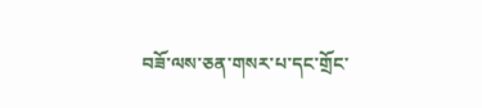བཟོ་ལས་ཅན་གསར་པ་དང་གྲོང་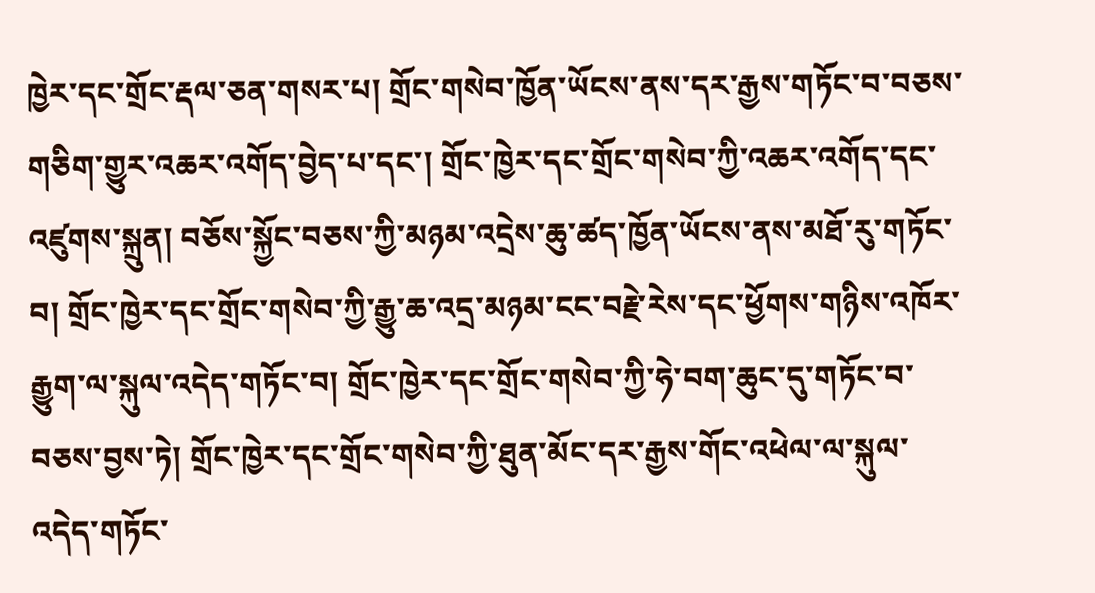ཁྱེར་དང་གྲོང་རྡལ་ཅན་གསར་པ། གྲོང་གསེབ་ཁྱོན་ཡོངས་ནས་དར་རྒྱས་གཏོང་བ་བཅས་གཅིག་གྱུར་འཆར་འགོད་བྱེད་པ་དང་། གྲོང་ཁྱེར་དང་གྲོང་གསེབ་ཀྱི་འཆར་འགོད་དང་འཛུགས་སྐྲུན། བཅོས་སྐྱོང་བཅས་ཀྱི་མཉམ་འདྲེས་ཆུ་ཚད་ཁྱོན་ཡོངས་ནས་མཐོ་རུ་གཏོང་བ། གྲོང་ཁྱེར་དང་གྲོང་གསེབ་ཀྱི་རྒྱུ་ཆ་འདྲ་མཉམ་ངང་བརྗེ་རེས་དང་ཕྱོགས་གཉིས་འཁོར་རྒྱུག་ལ་སྐུལ་འདེད་གཏོང་བ། གྲོང་ཁྱེར་དང་གྲོང་གསེབ་ཀྱི་ཧེ་བག་ཆུང་དུ་གཏོང་བ་བཅས་བྱས་ཏེ། གྲོང་ཁྱེར་དང་གྲོང་གསེབ་ཀྱི་ཐུན་མོང་དར་རྒྱས་གོང་འཕེལ་ལ་སྐུལ་འདེད་གཏོང་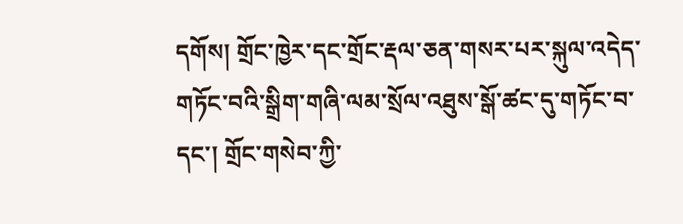དགོས། གྲོང་ཁྱེར་དང་གྲོང་རྡལ་ཅན་གསར་པར་སྐུལ་འདེད་གཏོང་བའི་སྒྲིག་གཞི་ལམ་སྲོལ་འཐུས་སྒོ་ཚང་དུ་གཏོང་བ་དང་། གྲོང་གསེབ་ཀྱི་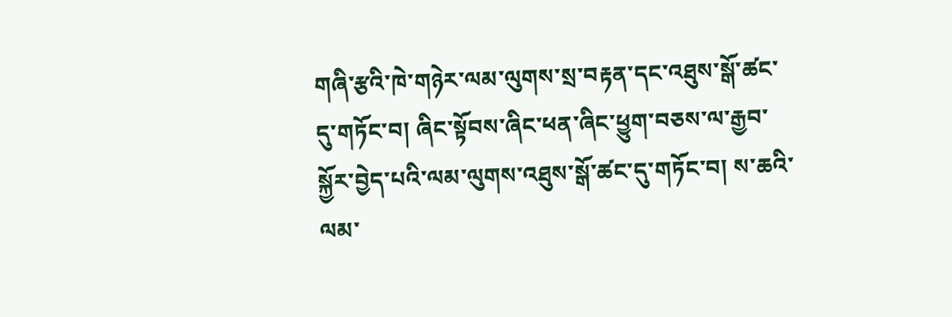གཞི་རྩའི་ཁེ་གཉེར་ལམ་ལུགས་སྲ་བརྟན་དང་འཐུས་སྒོ་ཚང་དུ་གཏོང་བ། ཞིང་སྟོབས་ཞིང་ཕན་ཞིང་ཕྱུག་བཅས་ལ་རྒྱབ་སྐྱོར་བྱེད་པའི་ལམ་ལུགས་འཐུས་སྒོ་ཚང་དུ་གཏོང་བ། ས་ཆའི་ལམ་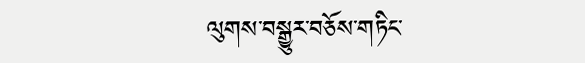ལུགས་བསྒྱུར་བཅོས་གཏིང་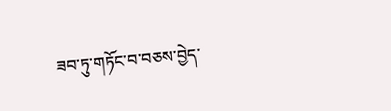ཟབ་ཏུ་གཏོང་བ་བཅས་བྱེད་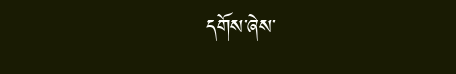དགོས་ཞེས་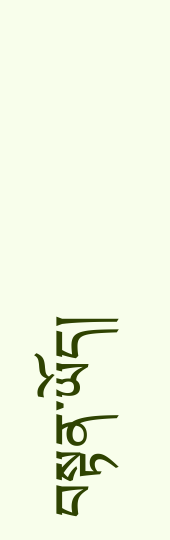བསྟན་ཡོད།